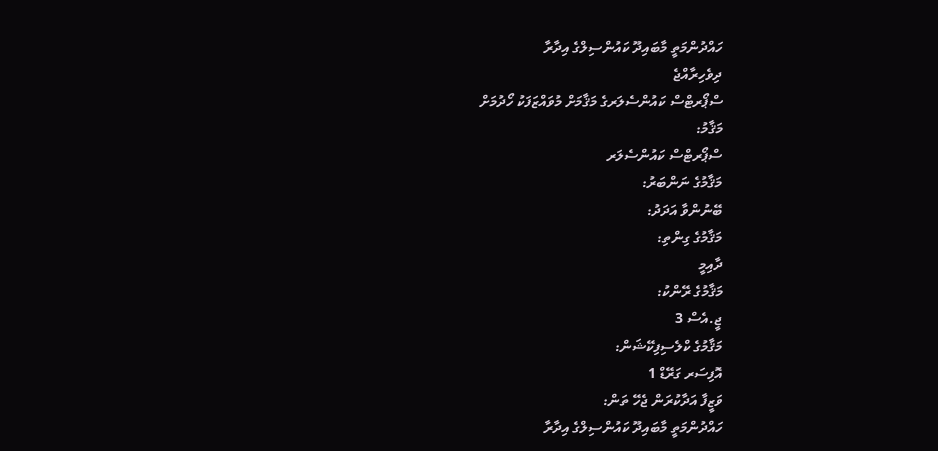ހައްދުންމަތީ މާބައިދޫ ކައުންސިލްގެ އިދާރާ
ދިވެހިރާއްޖެ
ސްޕޯރޓްސް ކައުންސެލަރގެ މަޤާމަށް މުވައްޒަފަކު ހޯދުމަށް
މަޤާމު:
ސްޕޯރޓްސް ކައުންސެލަރ
މަޤާމުގެ ނަންބަރު:
ބޭނުންވާ އަދަދު:
މަޤާމުގެ ގިންތި:
ދާއިމީ
މަޤާމުގެ ރޭންކު:
ޖީ.އެސް 3
މަޤާމުގެ ކްލެސިފިކޭޝަން:
އޮފިސަރ ގަރޭޑް 1
ވަޒީފާ އަދާކުރަން ޖެހޭ ތަން:
ހައްދުންމަތީ މާބައިދޫ ކައުންސިލްގެ އިދާރާ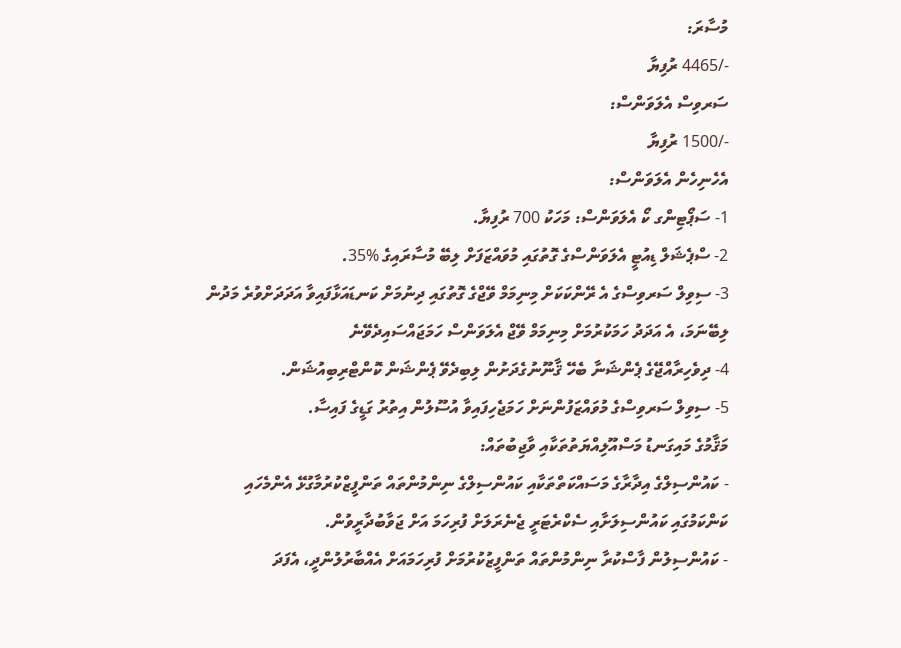މުސާރަ:
-/4465 ރުފިޔާ
ސަރވިސް އެލަވަންސް:
-/1500 ރުފިޔާ
އެހެނިހެން އެލަވަންސް:
1- ސަޕޯޓިންގ ކޯ އެލަވަންސް: މަހަކު 700 ރުފިޔާ.
2- ސްޕެޝަލް ޑިއުޓީ އެލަވަންސްގެ ގޮތުގައި މުވައްޒަފަށް ލިބޭ މުސާރައިގެ %35.
3- ސިވިލް ސަރވިސްގެ އެ ރޭންކަކަށް މިނިމަމް ވޭޖްގެ ގޮތުގައި ދިނުމަށް ކަނޑައަޅާފައިވާ އަދަދަށްވުރެ މަދުން ލިބޭނަމަ، އެ އަދަދު ހަމަކުރުމަށް މިނިމަމް ވޭޖް އެލަވަންސް ހަމަޖައްސައިދެވޭނެ
4- ދިވެހިރާއްޖޭގެ ޕެންޝަނާ ބެހޭ ޤާނޫނުގެދަށުން ލިބިދެވޭ ޕެންޝަން ކޮންޓްރިބިއުޝަން.
5- ސިވިލް ސަރވިސްގެ މުވައްޒަފުންނަށް ހަމަޖެހިފައިވާ އުސޫލުން އިތުރު ގަޑީގެ ފައިސާ.
މަޤާމުގެ މައިގަނޑު މަސްއޫލިއްޔަތުތަކާއި ވާޖިބުތައް:
- ކައުންސިލްގެ އިދާރާގެ މަސައްކަތްތަކާއި ކައުންސިލްގެ ނިންމުންތައް ތަންފީޒްކުރުމާގުޅޭ އެންމެހައި ކަންކަމުގައި ކައުންސިލަށާއި ސެކްރެޓަރީ ޖެނެރަލަށް ފުރިހަމަ އަށް ޖަވާބުދާރީވުން.
- ކައުންސިލުން ފާސްކުރާ ނިންމުންތައް ތަންފީޒުކުރުމަށް ފުރިހަމައަށް އެއްބާރުލުންދީ، އެފަދަ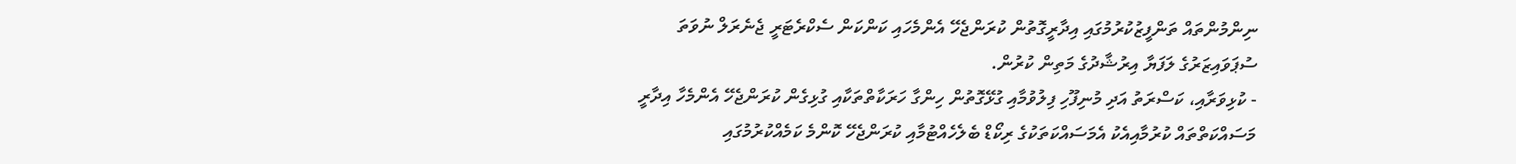ނިންމުންތައް ތަންފީޒުކުރުމުގައި އިދާރީގޮތުން ކުރަންޖެހޭ އެންމެހައި ކަންކަން ސެކްރެޓަރީ ޖެނެރަލް ނުވަތަ ސުޕަވައިޒަރުގެ ލަފަޔާ އިރުޝާދުގެ މަތިން ކުރުން.
- ކުޅިވަރާއި، ކަސްރަތު އަދި މުނިފޫހި ފިލުވުމާއި ގުޅޭގޮތުން ހިންގާ ހަރަކާތްތަކާއި ގުޅިގެން ކުރަންޖެހޭ އެންމެހާ އިދާރީ މަސައްކަތްތައް ކުރުމާއިއެކު އެމަސައްކަތަކުގެ ރިކޯޑް ބެލެހެއްޓުމާއި ކުރަންޖެހޭ ކޮންމެ ކަމެއްކުރުމުގައި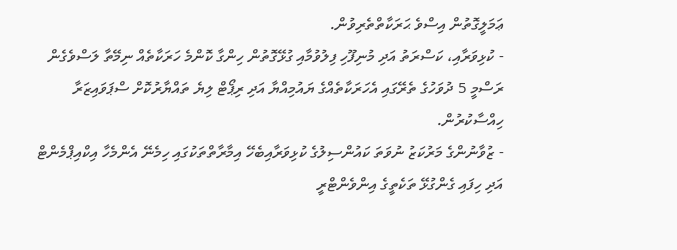ޢަމަލީގޮތުން އިސްވެ ޙަރަކާތްތެރިވުން.
- ކުޅިވަރާއި، ކަސްރަތު އަދި މުނިފޫހި ފިލުވުމާއި ގުޅޭގޮތުން ހިންގާ ކޮންމެ ހަރަކާތެއް ނިމޭތާ ލަސްވެގެން ރަސްމީ 5 ދުވަހުގެ ތެރޭގައި އެހަރަކާތެއްގެ ޔައުމިއްޔާ އަދި ރިޕޯޓް ލިޔެ ތައްޔާރުކޮށް ސްޕަވައިޒަރާ ހިއްސާކުރުން.
- ޒުވާނުންގެ މަރުކަޒު ނުވަތަ ކައުންސިލުގެ ކުޅިވަރާއިބެހޭ އިމާރާތްތަކުގައި ހިމެނޭ އެންމެހާ އިކްއިޕްމެންޓް އަދި ހިފައި ގެންގުޅޭ ތަކެތީގެ އިންވެންޓްރީ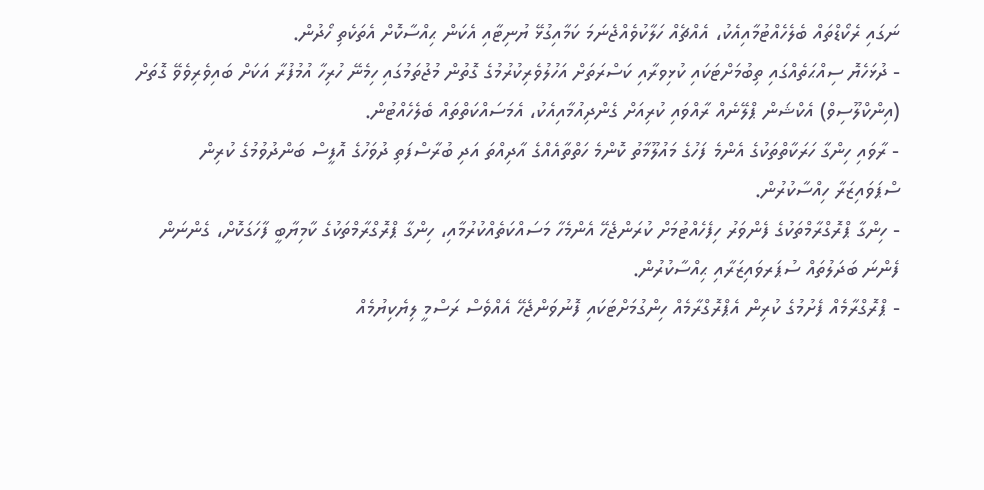ނަގައި ރެކޯޑްތައް ބެލެހެއްޓުމާއިއެކު، އެއްޗެއް ހަލާކުވެއްޖެނަމަ ކަމާއިގުޅޭ ޔުނިޓާއި އެކަން ޙިއްސާކޮށް އެތަކެތި ހޯދުން.
- ދުޅަހެޔޮ ސިއްޙަތެއްގައި ތިބުމަށްޓަކައި ކުޅިވރާއި ކަސްރަތަށް އަހުލުވެރިކުރުމުގެ ގޮތުން މުޖުތަމުގައި ހިމެނޭ ހުރިހާ އުމުފުރާ އަކަށް ބައިވެރިވެވޭ ގޮތަށް (އިންކްލޫސިވް) އެކްޝަން ޕްލޭނެއް ރާއްވައި ކުރިއަށް ގެންދިއުމާއިއެކު، އެމަސައްކަތްތައް ބެލެހެއްޓުން.
- ރާވައި ހިންގާ ހަރަކާތްތަކުގެ އެންމެ ފަހުގެ މައުލޫމާތު ކޮންމެ ހަތްތާއެއްގެ އާދިއްތަ އަދި ބުރާސްފަތި ދުވަހުގެ އޮފީސް ބަންދުވުމުގެ ކުރިން ސްޕަވައިޒަރާ ހިއްސާކުރުން.
- ހިންގާ ޕްރޮގްރާމްތަކުގެ ފެންވަރު ހިފެހެއްޓުމަށް ކުރަންޖެހޭ އެންމެހާ މަސައްކަތެއްކުރުމާއި، ހިންގާ ޕްރޮގްރާމްތަކުގެ ކާމިޔާބީ ފާހަގަކޮށް، ގެންނަން ފެންނަ ބަދަލުތައް ސުޕަރވައިޒަރާއި ޙިއްސާކުރުން.
- ޕްރޮގްރާމެއް ފެށުމުގެ ކުރިން އެޕްރޮގްރާމެއް ހިންގުމަށްޓަކައި ފޮނުވަންޖެހޭ އެއްވެސް ރަސްމީ ލިޔެކިޔުމެއް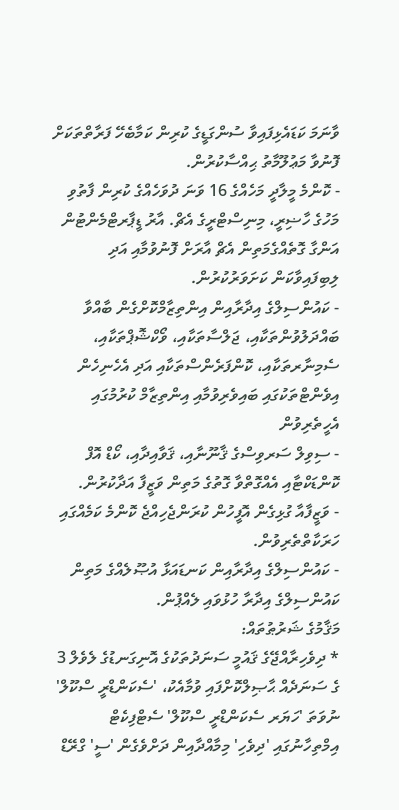ވާނަމަ ކަޑައެޅިފައިވާ ސުންގަޑީގެ ކުރިން ކަމާބެހޭ ފަރާތްތަކަށް ފޮނުވާ މަޢުލޫމާތު ޙިއްސާކުރުން.
- ކޮންމެ މީލާދީ މަހެއްގެ 16 ވަނަ ދުވަހެއްގެ ކުރިން ފާތުވި މަހުގެ ހާޟިރީ، މިނިސްޓްރީގެ އެޗް. އާރު ޑީޕާރޓްމެންޓުން އަންގާ ގޮތެއްގެމަތިން އެޗް އާރަށް ފޮނުވުމާއި އަދި ލިބިފައިވާކަން ކަށަވަރުކުރުން.
- ކައުންސިލްގެ އިދާރާއިން އިންތިޒާމްކޮށްގެން ބާއްވާ ބައްދަލުވުންތަކާއި، ޖަލްސާތަކާއި، ވޯކްޝޮޕްތަކާއި، ސެމިނާރތަކާއި، ކޮންފަރެންސްތަކާއި އަދި އެހެނިހެން އިވެންޓްތަކުގައި ބައިވެރިވުމާއި އިންތިޒާމް ކުރުމުގައި އެހީތެރިވުން
- ސިވިލް ސަރވިސްގެ ޤާނޫނާއި، ޤަވާއިދާއި، ކޯޑް އޮފް ކޮންޑަކްޓާއި އެއްގޮތްވާ ގޮތުގެ މަތިން ވަޒީފާ އަދާކުރުން.
- ވަޒީފާއާ ގުޅިގެން އޮފީހުން ކުރަންޖެހިއްޖެ ކޮންމެ ކަމެއްގައި ހަރަކާތްތެރިވުން.
- ކައުންސިލްގެ އިދާރާއިން ކަނޑައަޅާ އުޞޫލެއްގެ މަތިން ކައުންސިލްގެ އިދާރާ ހުޅުވައި ލެއްޕުން.
މަޤާމުގެ ޝަރުޠުތައް:
* ދިވެހިރާއްޖޭގެ ޤައުމީ ސަނަދުތަކުގެ އޮނިގަނޑުގެ ލެވެލް 3 ގެ ސަނަދެއް ޙާޞިލްކޮށްފައި ވުމާއެކު، 'ސެކަންޑްރީ ސްކޫލް' ނުވަތަ 'ހަޔަރ ސެކަންޑްރީ ސްކޫލް' ސެޓްފިކެޓް އިމްތިހާނުގައި 'ދިވެހި' މިމާއްދާއިން ދަށްވެގެން 'ސީ' ގްރޭޑް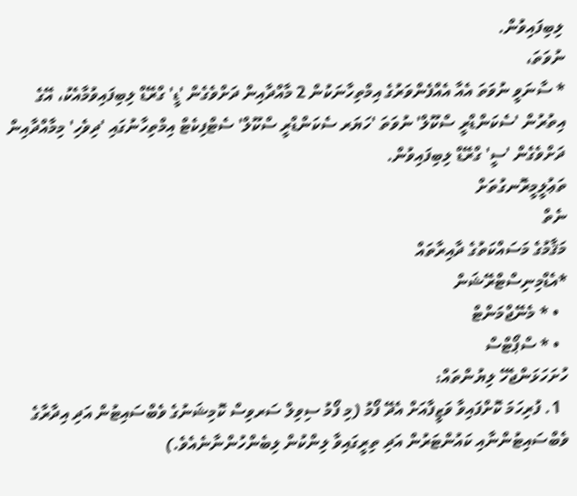ލިބިފައިވުން.
ނުވަތަ،
* ސާނަވީ ނުވަތަ އެއާ އެއްފެންވަރުގެ އިމްތިހާނަކުން 2 މާއްދާއިން ދަށްވެގެން 'ޑީ' ގްރޭޑް ލިބިފައިވުމާއެކު، އޭގެ އިތުރުން 'ސެކަންޑްރީ ސްކޫލް' ނުވަތަ 'ހަޔަރ ސެކަންޑްރީ ސްކޫލް' ސެޓްފިކެޓް އިމްތިހާނުގައި 'ދިވެހި' މިމާއްދާއިން ދަށްވެގެން 'ސީ' ގްރޭޑް ލިބިފައިވުން.
ތަޢުލީމީރޮނގުތަށް
ނެތް
މަޤާމުގެ މަސައްކަތުގެ ދާއިރާތައް
*އެޑްމިނިސްޓްރޭޝަން
  • * މެނޭޖްމަންޓް
  • * ސްޕޯޓްސް
ހުށަހަޅަންޖެހޭ ލިޔުންތައް:
  1. ފުރިހަމަ ކޮށްފައިވާ ވަޒީފާއަށް އެދޭ ފޯމު (މި ފޯމު ސިވިލް ސަރވިސް ކޮމިޝަނުގެ ވެބްސައިޓުން އަދި އިދާރާގެ ވެބްސައިޓުންނާއި ކައުންޓަރުން އަދި ތިރީގައިވާ ލިންކުން ލިބެންހުންނާނެއެވެ.)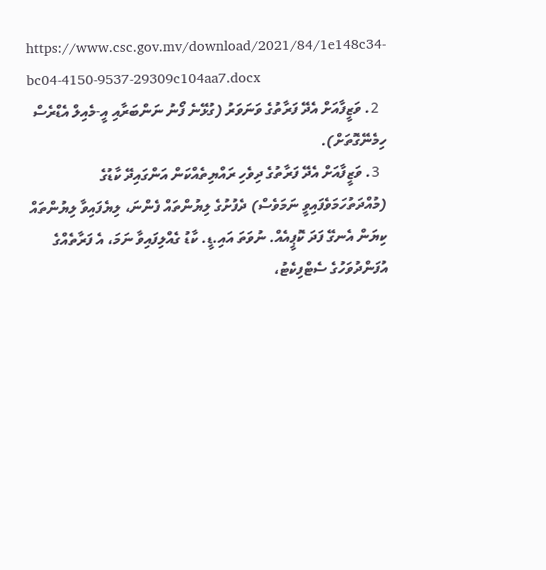https://www.csc.gov.mv/download/2021/84/1e148c34-bc04-4150-9537-29309c104aa7.docx
  2. ވަޒީފާއަށް އެދޭ ފަރާތުގެ ވަނަވަރު (ގުޅޭނެ ފޯނު ނަންބަރާއި އީ-މެއިލް އެޑްރެސް ހިމެނޭގޮތަށް).
  3. ވަޒީފާއަށް އެދޭ ފަރާތުގެ ދިވެހި ރައްޔިތެއްކަން އަންގައިދޭ ކާޑުގެ (މުއްދަތުހަމަވެފައިވީ ނަމަވެސް) ދެފުށުގެ ލިޔުންތައް ފެންނަ، ލިޔެފައިވާ ލިޔުންތައް ކިޔަން އެނގޭ ފަދަ ކޮޕީއެއް. ނުވަތަ އައި.ޑީ. ކާޑު ގެއްލިފައިވާ ނަމަ، އެ ފަރާތެއްގެ އުފަންދުވަހުގެ ސެޓްފިކެޓު،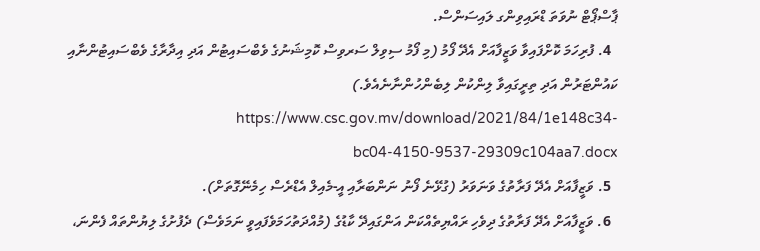ޕާސްޕޯޓް ނުވަތަ ޑްރައިވިންގ ލައިސަންސް.
  4. ފުރިހަމަ ކޮށްފައިވާ ވަޒީފާއަށް އެދޭ ފޯމު (މި ފޯމު ސިވިލް ސަރވިސް ކޮމިޝަނުގެ ވެބްސައިޓުން އަދި އިދާރާގެ ވެބްސައިޓުންނާއި ކައުންޓަރުން އަދި ތިރީގައިވާ ލިންކުން ލިބެންހުންނާނެއެވެ.)  https://www.csc.gov.mv/download/2021/84/1e148c34-bc04-4150-9537-29309c104aa7.docx
  5. ވަޒީފާއަށް އެދޭ ފަރާތުގެ ވަނަވަރު (ގުޅޭނެ ފޯނު ނަންބަރާއި އީ-މެއިލް އެޑްރެސް ހިމެނޭގޮތަށް).
  6. ވަޒީފާއަށް އެދޭ ފަރާތުގެ ދިވެހި ރައްޔިތެއްކަން އަންގައިދޭ ކާޑުގެ (މުއްދަތުހަމަވެފައިވީ ނަމަވެސް) ދެފުށުގެ ލިޔުންތައް ފެންނަ،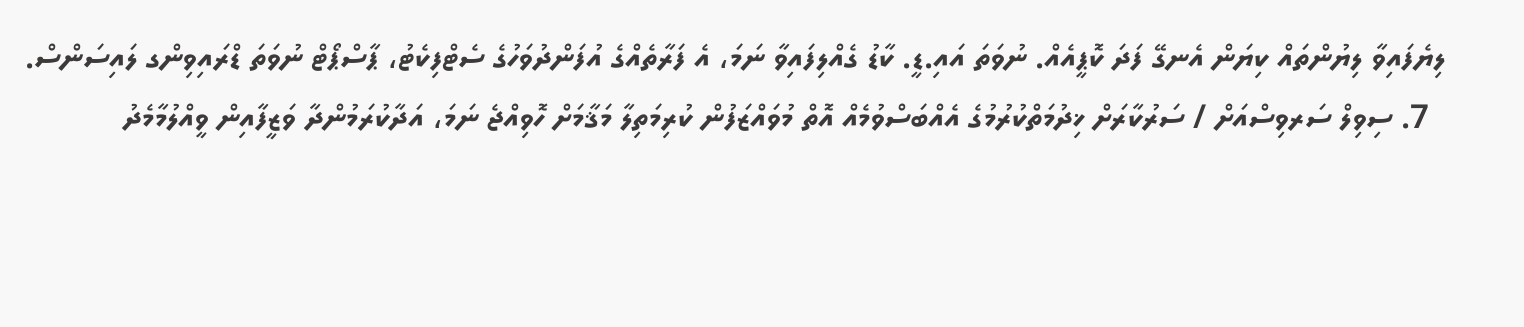ލިޔެފައިވާ ލިޔުންތައް ކިޔަން އެނގޭ ފަދަ ކޮޕީއެއް. ނުވަތަ އައި.ޑީ. ކާޑު ގެއްލިފައިވާ ނަމަ، އެ ފަރާތެއްގެ އުފަންދުވަހުގެ ސެޓްފިކެޓު، ޕާސްޕޯޓް ނުވަތަ ޑްރައިވިންގ ލައިސަންސް.
  7. ސިވިލް ސަރވިސްއަށް / ސަރުކާރަށް ޚިދުމަތްކުރުމުގެ އެއްބަސްވުމެއް އޮތް މުވައްޒަފުން ކުރިމަތިލާ މަޤާމަށް ހޮވިއްޖެ ނަމަ، އަދާކުރަމުންދާ ވަޒީފާއިން ވީއްލުމާމެދު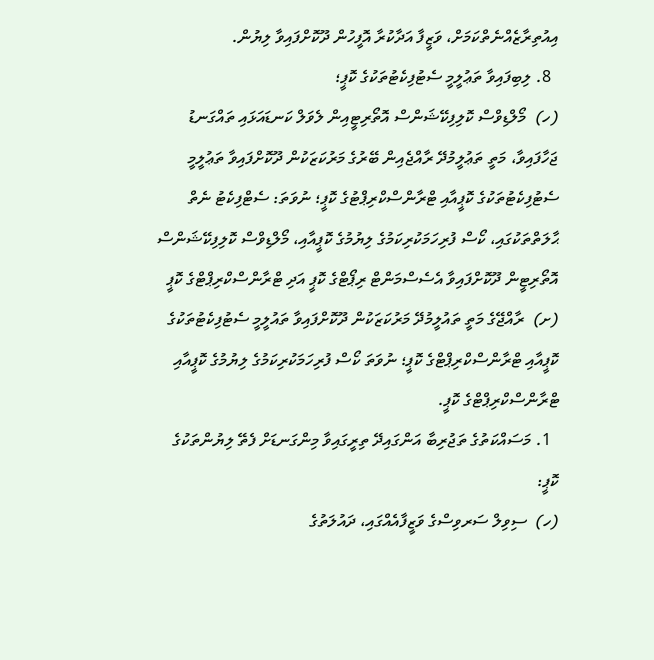އިއުތިރާޒެއްނެތްކަމަށް، ވަޒީފާ އަދާކުރާ އޮފީހުން ދޫކޮށްފައިވާ ލިޔުން.
  8. ލިބިފައިވާ ތަޢުލީމީ ސެޓުފިކެޓުތަކުގެ ކޮޕީ؛
(ހ)  މޯލްޑިވްސް ކޮލިފިކޭޝަންސް އޮތޯރިޓީއިން ލެވަލް ކަނޑައަޅައި ތައްގަނޑު ޖަހާފައިވާ، މަތީ ތަޢުލީމުދޭ ރާއްޖެއިން ބޭރުގެ މަރުކަޒަކުން ދޫކޮށްފައިވާ ތަޢުލީމީ ސެޓުފިކެޓުތަކުގެ ކޮޕީއާއި ޓްރާންސްކްރިޕްޓުގެ ކޮޕީ؛ ނުވަތަ: ސެޓްފިކެޓު ނެތް ޙާލަތްތަކުގައި، ކޯސް ފުރިހަމަކުރިކަމުގެ ލިޔުމުގެ ކޮޕީއާއި، މޯލްޑިވްސް ކޮލިފިކޭޝަންސް އޮތޯރިޓީން ދޫކޮށްފައިވާ އެސެސްމަންޓް ރިޕޯޓްގެ ކޮޕީ އަދި ޓްރާންސްކްރިޕްޓްގެ ކޮޕީ
(ށ)  ރާއްޖޭގެ މަތީ ތައުލީމުދޭ މަރުކަޒަކުން ދޫކޮށްފައިވާ ތައުލީމީ ސެޓުފިކެޓުތަކުގެ ކޮޕީއާއި ޓްރާންސްކްރިޕްޓްގެ ކޮޕީ؛ ނުވަތަ ކޯސް ފުރިހަމަކުރިކަމުގެ ލިޔުމުގެ ކޮޕީއާއި ޓްރާންސްކްރިޕްޓްގެ ކޮޕީ.
  1. މަސައްކަތުގެ ތަޖުރިބާ އަންގައިދޭ ތިރީގައިވާ މިންގަނޑަށް ފެތޭ ލިޔުންތަކުގެ ކޮޕީ:
(ހ)  ސިވިލް ސަރވިސްގެ ވަޒީފާއެއްގައި، ދައުލަތުގެ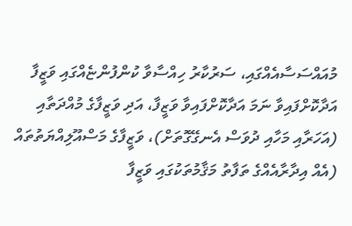މުއައްސަސާއެއްގައި، ސަރުކާރު ހިއްސާވާ ކުންފުންޏެއްގައި ވަޒީފާ އަދާކޮށްފައިވާ ނަމަ އަދާކޮށްފައިވާ ވަޒީފާ، އަދި ވަޒީފާގެ މުއްދަތާއި (އަހަރާއި މަހާއި ދުވަސް އެނގޭގޮތަށް)، ވަޒީފާގެ މަސްއޫލިއްޔަތުތައް (އެއް އިދާރާއެއްގެ ތަފާތު މަޤާމުތަކުގައި ވަޒީފާ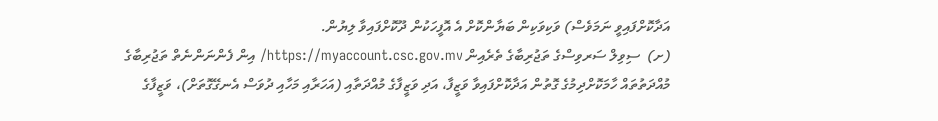އަދާކޮށްފައިވީ ނަމަވެސް) ވަކިވަކިން ބަޔާންކޮށް އެ އޮފީހަކުން ދޫކޮށްފައިވާ ލިޔުން.
(ށ)  ސިވިލް ސަރވިސްގެ ތަޖުރިބާގެ ތެރެއިން https://myaccount.csc.gov.mv/ އިން ފެންނަންނެތް ތަޖުރިބާގެ މުއްދަތުތައް ހާމަކޮށްދިމުގެ ގޮތުން އަދާކޮށްފައިވާ ވަޒީފާ، އަދި ވަޒީފާގެ މުއްދަތާއި (އަހަރާއި މަހާއި ދުވަސް އެނގޭގޮތަށް)، ވަޒީފާގެ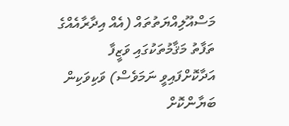މަސްއޫލިއްޔަތުތައް (އެއް އިދާރާއެއްގެ ތަފާތު މަޤާމުތަކުގައި ވަޒީފާ އަދާކޮށްފައިވީ ނަމަވެސް) ވަކިވަކިން ބަޔާންކޮށް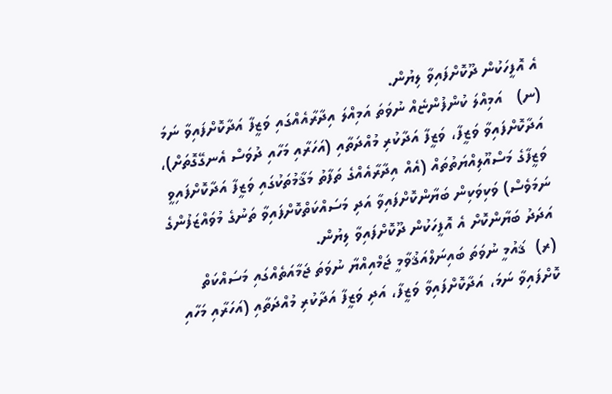އެ އޮފީހަކުން ދޫކޮށްފައިވާ ލިޔުން.
(ނ)   އަމިއްލަ ކުންފުންޏެއް ނުވަތަ އަމިއްލަ އިދާރާއެއްގައި ވަޒީފާ އަދާކޮށްފައިވާ ނަމަ އަދާކޮށްފައިވާ ވަޒީފާ، ވަޒީފާ އަދާކުރި މުއްދަތާއި (އަހަރާއި މަހާއި ދުވަސް އެނގޭގޮތަށް)، ވަޒީފާގެ މަސްއޫލިއްޔަތުތައް (އެއް އިދާރާއެއްގެ ތަފާތު މަޤާމުތަކުގައި ވަޒީފާ އަދާކޮށްފައިވީ ނަމަވެސް) ވަކިވަކިން ބަޔާންކޮށްފައިވާ އަދި މަސައްކަތްކޮށްފައިވާ ތަނުގެ މުވައްޒަފުންގެ އަދަދު ބަޔާންކޮށް އެ އޮފީހަކުން ދޫކޮށްފައިވާ ލިޔުން.
(ރ)  ޤައުމީ ނުވަތަ ބައިނަލްއަޤުވާމީ ޖަމްއިއްޔާ ނުވަތަ ޖަމާއަތެއްގައި މަސައްކަތް ކޮށްފައިވާ ނަމަ، އަދާކޮށްފައިވާ ވަޒީފާ، އަދި ވަޒީފާ އަދާކުރި މުއްދަތާއި (އަހަރާއި މަހާއި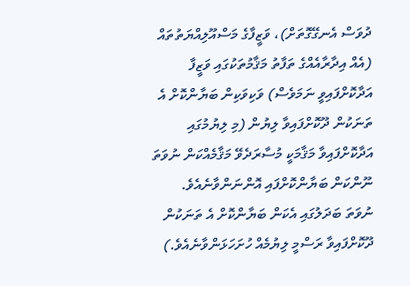ދުވަސް އެނގޭގޮތަށް)، ވަޒީފާގެ މަސްއޫލިއްޔަތުތައް (އެއް އިދާރާއެއްގެ ތަފާތު މަޤާމުތަކުގައި ވަޒީފާ އަދާކޮށްފައިވީ ނަމަވެސް) ވަކިވަކިން ބަޔާންކޮށް އެ ތަނަކުން ދޫކޮށްފައިވާ ލިޔުން (މި ލިޔުމުގައި އަދާކޮށްފައިވާ މަޤާމަކީ މުސާރަދެވޭ މަޤާމެއްކަން ނުވަތަ ނޫންކަން ބަޔާންކޮށްފައި އޮންނަންވާނެއެވެ. ނުވަތަ ބަދަލުގައި އެކަން ބަޔާންކޮށް އެ ތަނަކުން ދޫކޮށްފައިވާ ރަސްމީ ލިޔުމެއް ހުށަހަޅަންވާނެއެވެ.)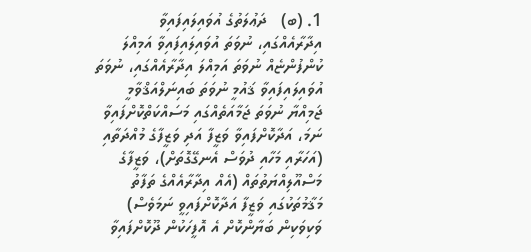1. (ބ)   ދަޢުލަތުގެ އުވައިލައިފައިވާ އިދާރާއެއްގައި، ނުވަތަ އުވައިލައިފައިވާ އަމިއްލަ ކުންފުންޏެއް ނުވަތަ އަމިއްލަ އިދާރާއެއްގައި، ނުވަތަ އުވައިލައިފައިވާ ޤައުމީ ނުވަތަ ބައިނަލްއަޤްވާމީ ޖަމިއްޔާ ނުވަތަ ޖަމާއަތެއްގައި މަސައްކަތްކޮށްފައިވާ ނަމަ، އަދާކޮށްފައިވާ ވަޒީފާ އަދި ވަޒީފާގެ މުއްދަތާއި (އަހަރާއި މަހާއި ދުވަސް އެނގޭގޮތަށް)، ވަޒީފާގެ މަސްއޫލިއްޔަތުތައް (އެއް އިދާރާއެއްގެ ތަފާތު މަޤާމުތަކުގައި ވަޒީފާ އަދާކޮށްފައިވީ ނަމަވެސް) ވަކިވަކިން ބަޔާންކޮށް އެ އޮފީހަކުން ދޫކޮށްފައިވާ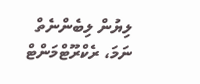ލިޔުން ލިބެންނެތް ނަމަ، ރެކްރޫޓްމަންޓް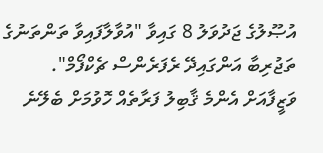އުޞޫލުގެ ޖަދުވަލު 8 ގައިވާ "އުވާލާފައިވާ ތަންތަނުގެ ތަޖުރިބާ އަންގައިދޭ ރެފަރެންސް ޗެކްފޯމް".
ވަޒީފާއަށް އެންމެ ޤާބިލު ފަރާތެއް ހޮވުމަށް ބެލޭނެ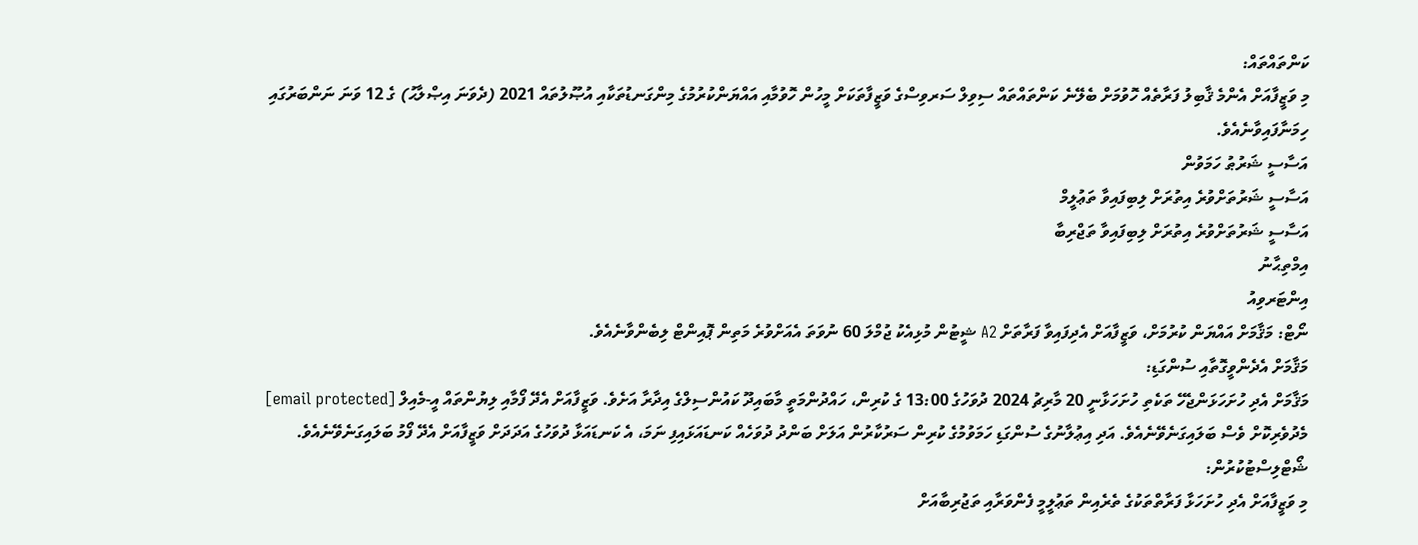ކަންތައްތައް:
މި ވަޒީފާއަށް އެންމެ ޤާބިލު ފަރާތެއް ހޮވުމަށް ބެލޭނެ ކަންތައްތައް ސިވިލް ސަރވިސްގެ ވަޒީފާތަކަށް މީހުން ހޮވުމާއި އައްޔަންކުރުމުގެ މިންގަނޑުތަކާއި އުޞޫލުތައް 2021 (ދެވަނަ އިޞްލާޙު) ގެ 12 ވަނަ ނަންބަރުގައި ހިމަނާފައިވާނެއެވެ.
އަސާސީ ޝަރުޠު ހަމަވުން
އަސާސީ ޝަރުތަށްވުރެ އިތުރަށް ލިބިފައިވާ ތަޢުލީމް
އަސާސީ ޝަރުތަށްވުރެ އިތުރަށް ލިބިފައިވާ ތަޖްރިބާ
އިމްތިޙާނު
އިންޓަރވިއު
ނޯޓް: މަޤާމަށް އައްޔަން ކުރުމަށް، ވަޒީފާއަށް އެދިފައިވާ ފަރާތަށް A2 ޝީޓުން މުޅިއެކު ޖުމްލަ 60 ނުވަތަ އެއަށްވުރެ މަތިން ޕޮއިންޓް ލިބެންވާނެއެވެ.
މަޤާމަށް އެދެންވީގޮތާއި ސުންގަޑި:
މަޤާމަށް އެދި ހުށަހަޅަންޖެހޭ ތަކެތި ހުށަހަޅާނީ 20 މާރިޗު 2024 ދުވަހުގެ 13:00 ގެ ކުރިން، ހައްދުންމަތީ މާބައިދޫ ކައުންސިލްގެ އިދާރާ އަށެވެ. ވަޒީފާއަށް އެދޭ ފޯމާއި ލިޔުންތައް އީ-މެއިލް [email protected]  މެދުވެރިކޮށް ވެސް ބަލައިގަނެވޭނެއެވެ. އަދި އިޢުލާނުގެ ސުންގަޑި ހަމަވުމުގެ ކުރިން ސަރުކާރުން އަލަށް ބަންދު ދުވަހެއް ކަނޑައަޅައިފި ނަމަ، އެ ކަނޑައަޅާ ދުވަހުގެ އަދަދަށް ވަޒީފާއަށް އެދޭ ފޯމު ބަލައިގަނެވޭނެއެވެ.
ޝޯޓްލިސްޓުކުރުން:
މި ވަޒީފާއަށް އެދި ހުށަހަޅާ ފަރާތްތަކުގެ ތެރެއިން ތަޢުލީމީ ފެންވަރާއި ތަޖުރިބާއަށް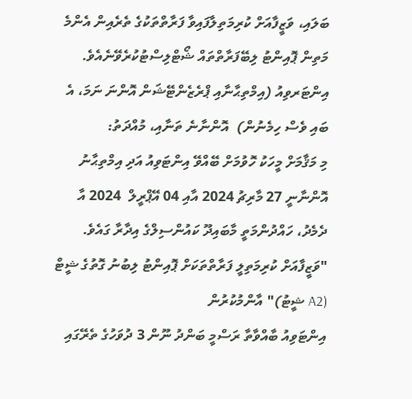ބަލައި، ވަޒީފާއަށް ކުރިމަތިލާފައިވާ ފަރާތްތަކުގެ ތެރެއިން އެންމެ މަތިން ޕޮއިންޓު ލިބޭފަރާތްތައް ޝޯޓްލިސްޓުކުރެވޭނެއެވެ.
އިންޓަރވިއު (އިމްތިޙާނާއި ޕްރެޒެންޓޭޝަން އޮންނަ ނަމަ، އެ ބައި ވެސް ހިމެނުން)  އޮންނާނެ ތަނާއި، މުއްދަތު:
މި މަޤާމަށް މީހަކު ހޮވުމަށް ބޭއްވޭ އިންޓަވިއު އަދި އިމްތިޙާނު އޮންނާނީ 27 މާރިޗު 2024 އާއި 04 އޭޕްރީލް  2024 އާ ދެމެދު، ހައްދުންމަތީ މާބައިދޫ ކައުންސިލްގެ އިދާރާ ގައެވެ.
"ވަޒީފާއަށް ކުރިމަތިލީ ފަރާތްތަކަށް ޕޮއިންޓު ލިބުނު ގޮތުގެ ޝީޓް (A2 ޝީޓު)" އާންމުކުރުން
އިންޓަވިއު ބާއްވާތާ ރަސްމީ ބަންދު ނޫން 3 ދުވަހުގެ ތެރޭގައި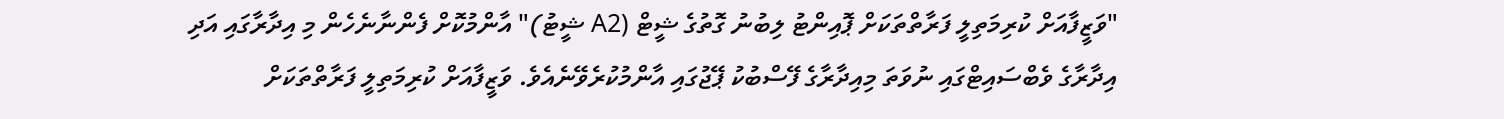"ވަޒީފާއަށް ކުރިމަތިލީ ފަރާތްތަކަށް ޕޮއިންޓު ލިބުނު ގޮތުގެ ޝީޓް (A2 ޝީޓު)" އާންމުކޮށް ފެންނާނެހެން މި އިދާރާގައި އަދި އިދާރާގެ ވެބްސައިޓްގައި ނުވަތަ މިއިދާރާގެ ފޭސްބުކު ޕޭޖުގައި އާންމުކުރެވޭނެއެވެ. ވަޒީފާއަށް ކުރިމަތިލީ ފަރާތްތަކަށް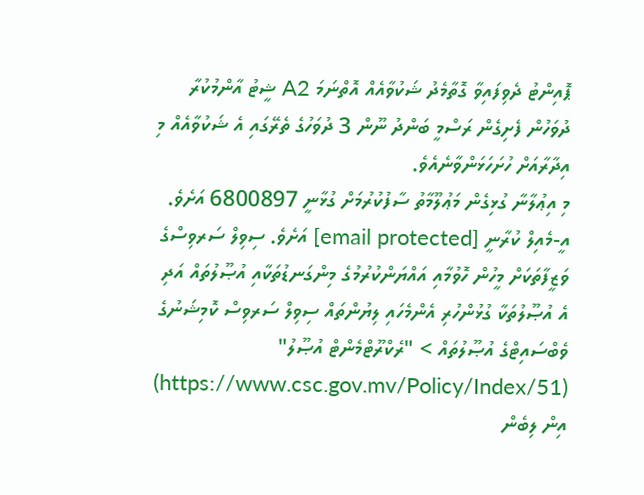ޕޮއިންޓު ދެވިފައިވާ ގޮތާމެދު ޝަކުވާއެއް އޮތްނަމަ A2 ޝީޓު އާންމުކުރާ ދުވަހުން ފެށިގެން ރަސްމީ ބަންދު ނޫން 3 ދުވަހުގެ ތެރޭގައި އެ ޝަކުވާއެއް މި އިދާރާއަށް ހުށަހަޅަންވާނެއެވެ.
މި އިޢުލާނާ ގުޅިގެން މަޢުލޫމާތު ސާފުކުރުމަށް ގުޅާނީ 6800897 އަށެވެ. އީ-މެއިލް ކުރާނީ [email protected] އަށެވެ. ސިވިލް ސަރވިސްގެ ވަޒީފާތަކަށް މީހުން ހޮވުމާއި އައްޔަންކުރުމުގެ މިންގަނޑުތަކާއި އުޞޫލުތައް އަދި އެ އުޞޫލުތަކާ ގުޅުންހުރި އެންމެހައި ލިޔުންތައް ސިވިލް ސަރވިސް ކޮމިޝަނުގެ ވެބްސައިޓްގެ އުޞޫލުތައް > "ރެކްރޫޓްމެންޓް އުޞޫލު" (https://www.csc.gov.mv/Policy/Index/51) އިން ލިބެން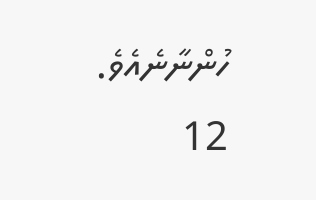ހުންނާނެއެވެ.
12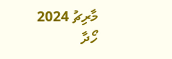މާރިޗު 2024
ހޯދާ